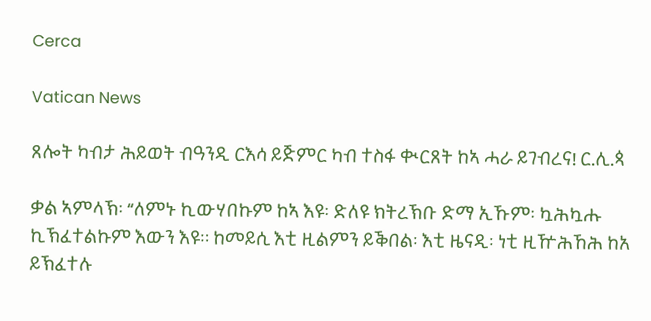Cerca

Vatican News

ጸሎት ካብታ ሕይወት ብዓንዲ ርእሳ ይጅምር ካብ ተስፋ ቊርጸት ከኣ ሓራ ይገብረና! ር.ሊ.ጳ

ቃል ኣምላኽ፡ ‘‘ለምኑ ኪውሃበኩም ከኣ እዩ፡ ድለዩ ክትረኽቡ ድማ ኢኹም፡ ኳሕኳሑ ኪኽፈተልኩም እውን እዩ። ከመይሲ እቲ ዚልምን ይቕበል፡ እቲ ዜናዲ፡ ነቲ ዚዅሕኸሕ ከአ ይኽፈተሉ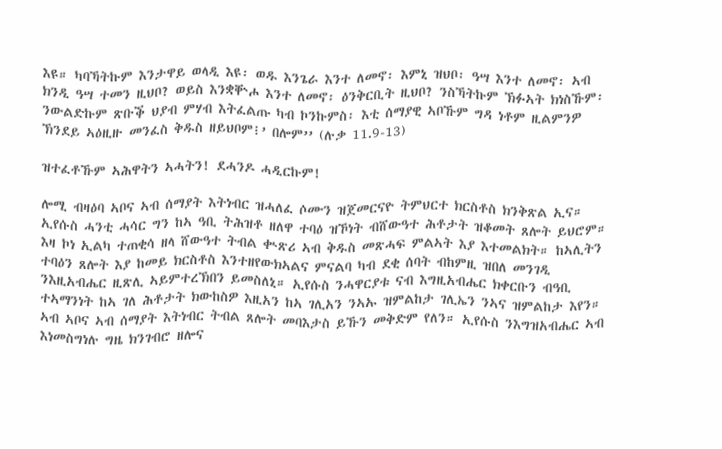እዩ። ካባኻትኩም እንታዋይ ወላዲ እዩ፡ ወዱ እንጌራ እንተ ለመኖ፡ እምኒ ዝህቦ፡ ዓሣ እንተ ለመኖ፡ ኣብ ክንዲ ዓሣ ተመን ዚህቦ? ወይስ እንቋቝሖ እንተ ለመኖ፡ ዕንቅርቢት ዚህቦ? ንስኻትኩም ኽፉኣት ክነስኹም፡ ንውልድኩም ጽቡቕ ህያብ ምሃብ እትፈልጡ ካብ ኮንኩምስ፡ እቲ ሰማያዊ ኣቦኹም ግዳ ነቶም ዚልምንዎ ኽንደይ ኣዕዚዙ መንፈስ ቅዱስ ዘይህቦም፧’ በሎም’’ (ሉቃ 11.9-13)

ዝተፈቶኹም ኣሕዋትን ኣሓትን! ደሓንዶ ሓዲርኩም!

ሎሚ ብዛዕባ ኣቦና ኣብ ሰማያት እትነብር ዝሓለፈ ሶሙን ዝጀመርናዮ ትምህርተ ክርስቶስ ክንቅጽል ኢና። ኢየሱስ ሓንቲ ሓሳር ግን ከኣ ዓቢ ትሕዝቶ ዘለዋ ተባዕ ዝኾነት ብሸውዓተ ሕቶታት ዝቆመት ጸሎት ይህሮም። እዛ ኮነ ኢልካ ተጠቂሳ ዘላ ሸውዓተ ትብል ቊጽሪ ኣብ ቅዱስ መጽሓፍ ምልኣት እያ እተመልክት። ከኣሊትን ተባዕን ጸሎት እያ ከመይ ክርስቶስ እንተዘየውክኣልና ምናልባ ካብ ደቂ ሰባት ብከምዚ ዝበለ መንገዲ ንእዚአብሔር ዚጽሊ ኣይምተረኽበን ይመስለኒ። ኢየሱስ ንሓዋርያቱ ናብ እግዚአብሔር ክቀርቡን ብዓቢ ተኣማንነት ከኣ ገለ ሕቶታት ክውከስዎ እዚአን ከኣ ገሊአን ንኣኡ ዝምልከታ ገሊኤን ንኣና ዝምልከታ እየን። ኣብ ኣቦና ኣብ ሰማያት እትነብር ትብል ጸሎት መባእታስ ይኹን መቅድም የለን። ኢየሱስ ንእግዝአብሔር ኣብ እነመስግነሉ ግዜ ክንገብሮ ዘሎና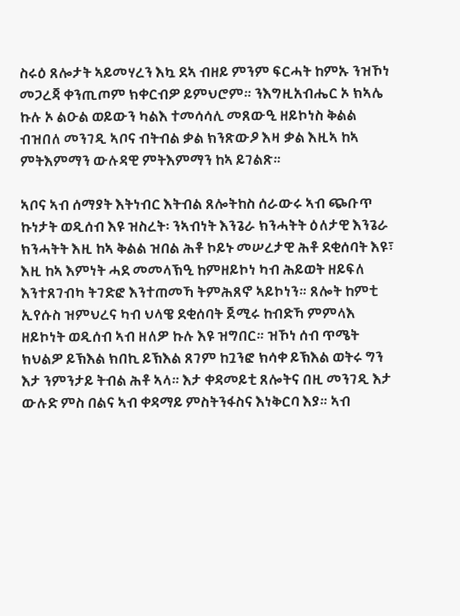ስሩዕ ጸሎታት ኣይመሃረን እኳ ደኣ ብዘይ ምንም ፍርሓት ከምኡ ንዝኾነ መጋረጃ ቀንጢጦም ክቀርብዎ ይምህሮም። ንእግዚአብሔር ኦ ክኣሌ ኩሉ ኦ ልዑል ወይውን ካልእ ተመሳሳሊ መጸውዒ ዘይኮነስ ቅልል ብዝበለ መንገዲ ኣቦና ብትብል ቃል ክንጽውዖ እዛ ቃል እዚኣ ከኣ ምትእምማን ውሉዳዊ ምትእምማን ከኣ ይገልጽ።

ኣቦና ኣብ ሰማያት እትነብር እትብል ጸሎትከስ ሰራውሩ ኣብ ጭቡጥ ኩነታት ወዲሰብ እዩ ዝስረት፡ ንኣብነት እንጌራ ክንሓትት ዕለታዊ እንጌራ ክንሓትት እዚ ከኣ ቅልል ዝበል ሕቶ ኮይኑ መሠረታዊ ሕቶ ደቂሰባት እዩ፣ እዚ ከኣ እምነት ሓደ መመላኽዒ ከምዘይኮነ ካብ ሕይወት ዘይፍለ እንተጸገብካ ትገድፎ እንተጠመኻ ትምሕጸኖ ኣይኮነን። ጸሎት ከምቲ ኢየሱስ ዝምህረና ካብ ህላዌ ደቂሰባት ጀሚሩ ከብድኻ ምምላእ ዘይኮነት ወዲሰብ ኣብ ዘለዎ ኩሉ እዩ ዝግበር። ዝኾነ ሰብ ጥሜት ክህልዎ ይኽእል ክበኪ ይኽእል ጸገም ከጓንፎ ክሳቀ ይኽእል ወትሩ ግን እታ ንምንታይ ትብል ሕቶ ኣላ። እታ ቀዳመይቲ ጸሎትና በዚ መንገዲ እታ ውሉድ ምስ በልና ኣብ ቀዳማይ ምስትንፋስና እነቅርባ እያ። ኣብ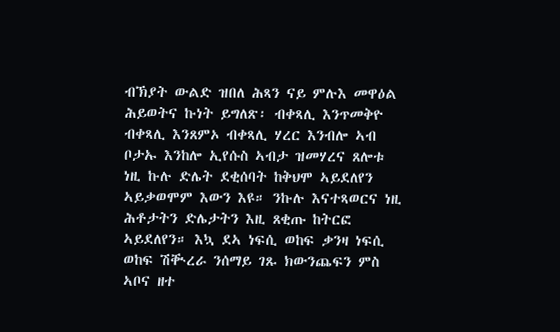ብኽያት ውልድ ዝበለ ሕጻን ናይ ምሉእ መዋዕል ሕይወትና ኩነት ይግለጽ፡ ብቀጻሊ እንጥመቅዮ ብቀጻሊ እንጸምኦ ብቀጻሊ ሃረር እንብሎ ኣብ ቦታኡ እንከሎ ኢየሱስ ኣብታ ዝመሃረና ጸሎቱ ነዚ ኩሉ ድሌት ደቂሰባት ከቅህሞ ኣይደለየን ኣይቃወሞም እውን እዩ። ንኩሉ እናተጻወርና ነዚ ሕቶታትን ድሌታትን እዚ ጸቂጡ ከትርፎ ኣይደለየን። እኳ ደኣ ነፍሲ ወከፍ ቃንዛ ነፍሲ ወከፍ ሽቚረራ ንሰማይ ገጹ ክውንጨፍን ምስ ኣቦና ዘተ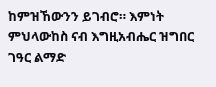ከምዝኸውንን ይገብሮ። እምነት ምህላውከስ ናብ እግዚአብሔር ዝግበር ገዓር ልማድ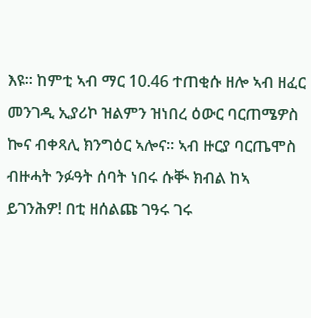እዩ። ከምቲ ኣብ ማር 10.46 ተጠቂሱ ዘሎ ኣብ ዘፈር መንገዲ ኢያሪኮ ዝልምን ዝነበረ ዕውር ባርጠሜዎስ ኰና ብቀጻሊ ክንግዕር ኣሎና። ኣብ ዙርያ ባርጤሞስ ብዙሓት ንፉዓት ሰባት ነበሩ ሱቚ ክብል ከኣ ይገንሕዎ! በቲ ዘሰልጩ ገዓሩ ገሩ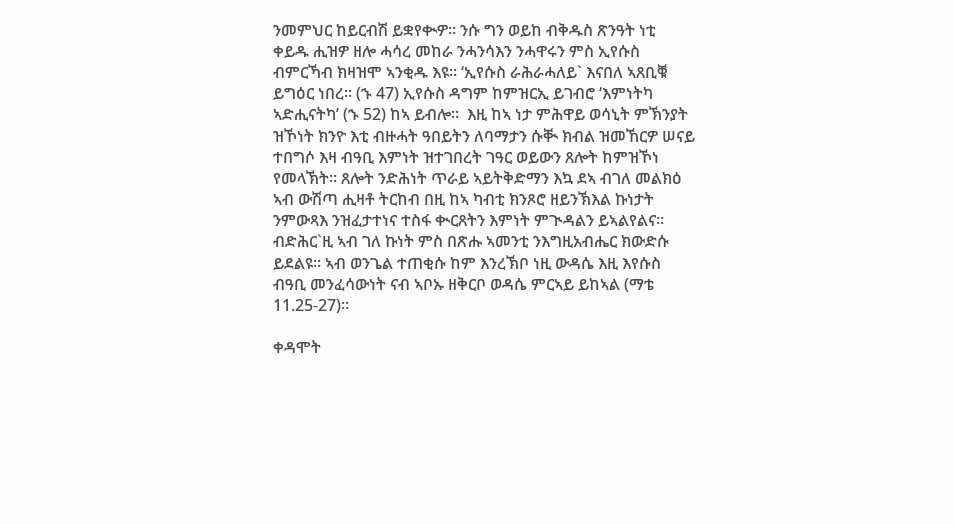ንመምህር ከይርብሽ ይቋየቊዎ። ንሱ ግን ወይከ ብቅዱስ ጽንዓት ነቲ ቀይዱ ሒዝዎ ዘሎ ሓሳረ መከራ ንሓንሳእን ንሓዋሩን ምስ ኢየሱስ ብምርኻብ ክዛዝሞ ኣንቂዱ እዩ። ‘ኢየሱስ ራሕራሓለይ` እናበለ ኣጸቢቑ ይግዕር ነበረ። (ኁ 47) ኢየሱስ ዳግም ከምዝርኢ ይገብሮ ‘እምነትካ ኣድሒናትካ’ (ኁ 52) ከኣ ይብሎ።  እዚ ከኣ ነታ ምሕዋይ ወሳኒት ምኽንያት ዝኾነት ክንዮ እቲ ብዙሓት ዓበይትን ለባማታን ሱቚ ክብል ዝመኸርዎ ሠናይ ተበግሶ እዛ ብዓቢ እምነት ዝተገበረት ገዓር ወይውን ጸሎት ከምዝኾነ የመላኽት። ጸሎት ንድሕነት ጥራይ ኣይትቅድማን እኳ ደኣ ብገለ መልክዕ ኣብ ውሽጣ ሒዛቶ ትርከብ በዚ ከኣ ካብቲ ክንጾሮ ዘይንኽእል ኩነታት ንምውጻእ ንዝፈታተነና ተስፋ ቊርጸትን እምነት ምጒዳልን ይኣልየልና። ብድሕር`ዚ ኣብ ገለ ኩነት ምስ በጽሑ ኣመንቲ ንእግዚአብሔር ክውድሱ ይደልዩ። ኣብ ወንጌል ተጠቂሱ ከም እንረኽቦ ነዚ ውዳሴ እዚ እየሱስ ብዓቢ መንፈሳውነት ናብ ኣቦኡ ዘቅርቦ ወዳሴ ምርኣይ ይከኣል (ማቴ 11.25-27)።

ቀዳሞት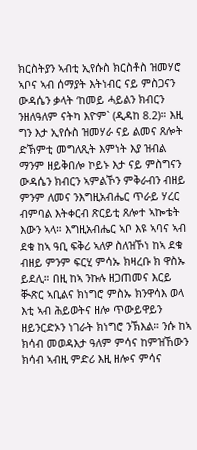ክርስትያን ኣብቲ ኢየሱስ ክርስቶስ ዝመሃሮ ኣቦና ኣብ ሰማያት እትነብር ናይ ምስጋናን ውዳሴን ቃላት ‘ከመይ ሓይልን ክብርን ንዘለዓለም ናትካ እዮም` (ዲዳከ 8.2)። እዚ ግን እታ ኢየሱስ ዝመሃራ ናይ ልመና ጸሎት ድኽምቲ መግለጺት እምነት እያ ዝብል ማንም ዘይቅበሎ ኮይኑ እታ ናይ ምስግናን ውዳሴን ክብርን ኣምልኾን ምቅራብን ብዘይ ምንም ለመና ንእግዚአብሔር ጥራይ ሃረር ብምባል እትቀርብ ጽርይቲ ጸሎተ ኣኰቴት እውን ኣላ። እግዚአብሔር ኣቦ እዩ ኣባና ኣብ ደቁ ከኣ ዓቢ ፍቅሪ ኣለዎ ስለዝኾነ ከኣ ደቁ ብዘይ ምንም ፍርሂ ምሳኡ ክዛረቡ ክ ዋስኡ ይደሊ። በዚ ከኣ ንኩሉ ዘጋጠመና እርይ ቚጽር ኣቢልና ክነግሮ ምስኡ ክንዋሳእ ወላ እቲ ኣብ ሕይወትና ዘሎ ጥውይዋይን ዘይንርድኦን ነገራት ክነግሮ ንኽእል። ንሱ ከኣ ክሳብ መወዳእታ ዓለም ምሳና ከምዝኸውን ክሳብ ኣብዚ ምድሪ እዚ ዘሎና ምሳና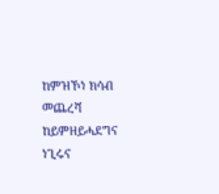ከምዝኾነ ክሳብ መጨረሻ ከይምዘይሓደግና ነጊሩና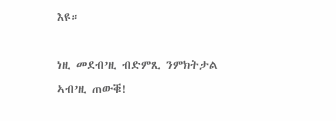እዩ።

ነዚ መደብ’ዚ ብድምጺ ንምክትታል ኣብ’ዚ ጠውቑ!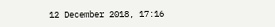12 December 2018, 17:16